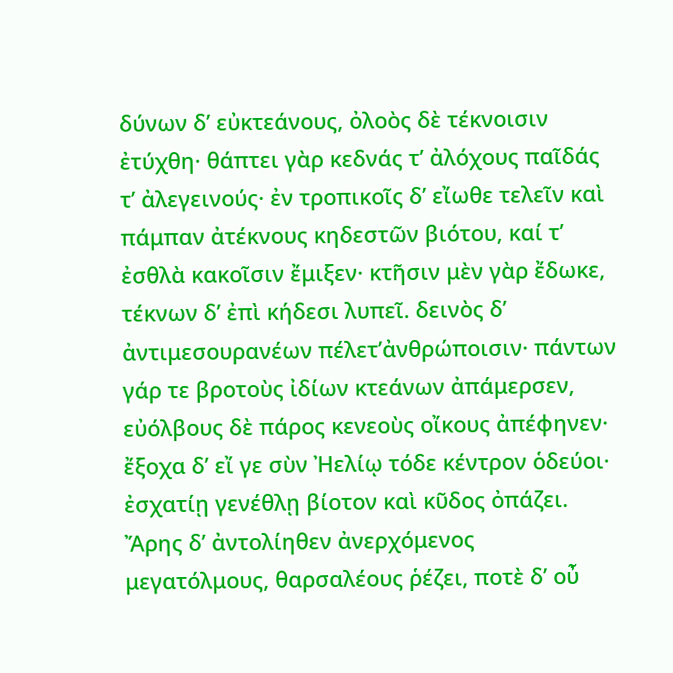δύνων δʼ εὐκτεάνους, ὀλοὸς δὲ τέκνοισιν ἐτύχθη· θάπτει γὰρ κεδνάς τʼ ἀλόχους παῖδάς τʼ ἀλεγεινούς· ἐν τροπικοῖς δʼ εἴωθε τελεῖν καὶ πάμπαν ἀτέκνους κηδεστῶν βιότου, καί τʼ ἐσθλὰ κακοῖσιν ἔμιξεν· κτῆσιν μὲν γὰρ ἔδωκε, τέκνων δʼ ἐπὶ κήδεσι λυπεῖ. δεινὸς δʼ ἀντιμεσουρανέων πέλετʼἀνθρώποισιν· πάντων γάρ τε βροτοὺς ἰδίων κτεάνων ἀπάμερσεν, εὐόλβους δὲ πάρος κενεοὺς οἴκους ἀπέφηνεν· ἔξοχα δʼ εἴ γε σὺν Ἠελίῳ τόδε κέντρον ὁδεύοι· ἐσχατίῃ γενέθλῃ βίοτον καὶ κῦδος ὀπάζει. Ἄρης δʼ ἀντολίηθεν ἀνερχόμενος μεγατόλμους, θαρσαλέους ῥέζει, ποτὲ δʼ οὖ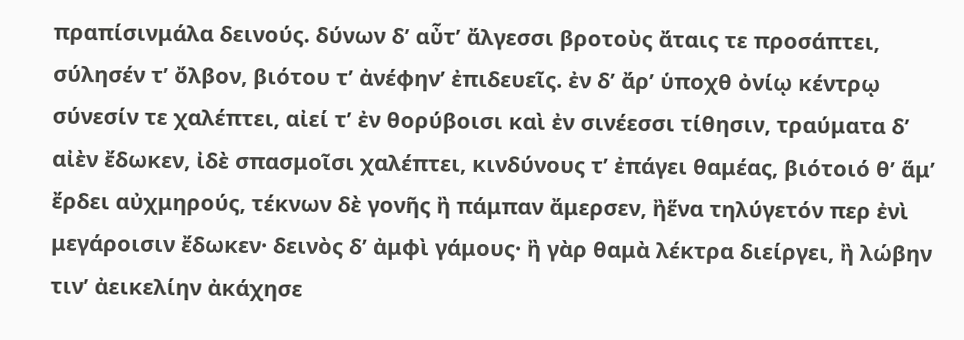πραπίσινμάλα δεινούς. δύνων δʼ αὖτʼ ἄλγεσσι βροτοὺς ἄταις τε προσάπτει, σύλησέν τʼ ὄλβον, βιότου τʼ ἀνέφηνʼ ἐπιδευεῖς. ἐν δʼ ἄρʼ ὑποχθ ὀνίῳ κέντρῳ σύνεσίν τε χαλέπτει, αἰεί τʼ ἐν θορύβοισι καὶ ἐν σινέεσσι τίθησιν, τραύματα δʼ αἰὲν ἔδωκεν, ἰδὲ σπασμοῖσι χαλέπτει, κινδύνους τʼ ἐπάγει θαμέας, βιότοιό θʼ ἅμ’ ἔρδει αὐχμηρούς, τέκνων δὲ γονῆς ἢ πάμπαν ἄμερσεν, ἢἕνα τηλύγετόν περ ἐνὶ μεγάροισιν ἔδωκεν· δεινὸς δʼ ἀμφὶ γάμους· ἢ γὰρ θαμὰ λέκτρα διείργει, ἢ λώβην τιν’ ἀεικελίην ἀκάχησε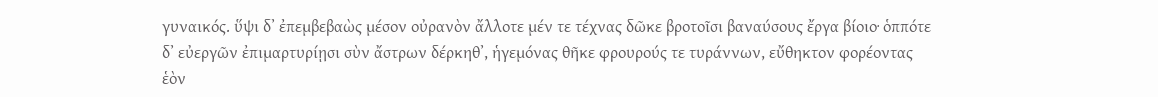γυναικός. ὕψι δʼ ἐπεμβεβαὼς μέσον οὐρανὸν ἄλλοτε μέν τε τέχνας δῶκε βροτοῖσι βαναύσους ἔργα βίοιο· ὁππότε δʼ εὐεργῶν ἐπιμαρτυρίῃσι σὺν ἄστρων δέρκηθʼ, ἡγεμόνας θῆκε φρουρούς τε τυράννων, εὔθηκτον φορέοντας ἑὸν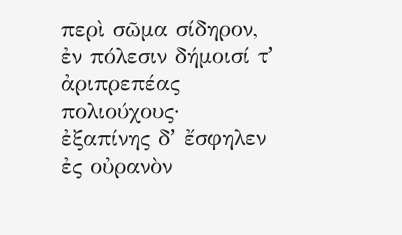περὶ σῶμα σίδηρον, ἐν πόλεσιν δήμοισί τʼ ἀριπρεπέας πολιούχους· ἐξαπίνης δʼ ἔσφηλεν ἐς οὐρανὸν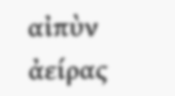αἰπὺν ἀείρας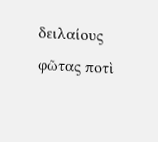δειλαίους φῶτας ποτὶ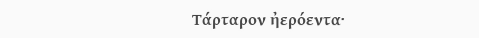Τάρταρον ἠερόεντα·